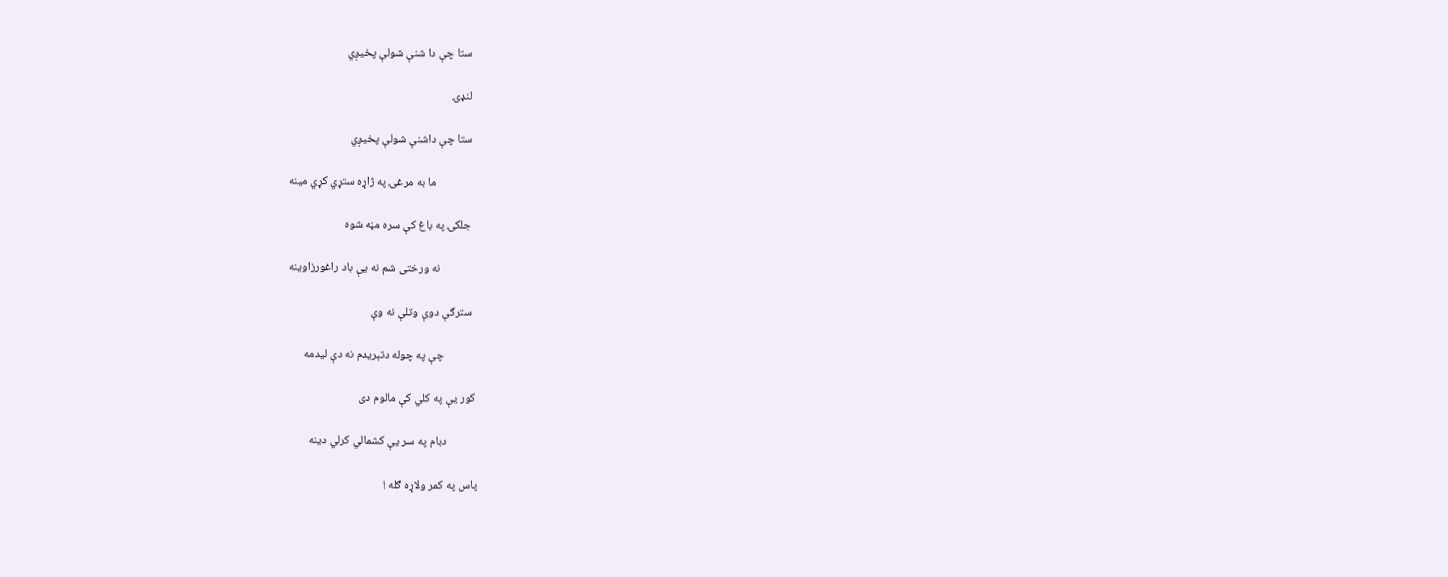ستا چې دا شنې شولې پخيږي

لنډۍ

ستا چې داشنې شولې پخيږي

              ما به مرغۍ په ژاړه ستړي کړي مينه

 جلکۍ په باغ کې سره مڼه شوه

             نه ورختی شم نه يې باد راغورزاوينه

 سترګې دوې وتلې نه وې

            چې په چوله دتېريدم نه دې ليدمه

کور يې په کلي کې مالوم دی

           دبام په سر يې کشمالي کرلي دينه

پاس په کمر ولاړه ګله !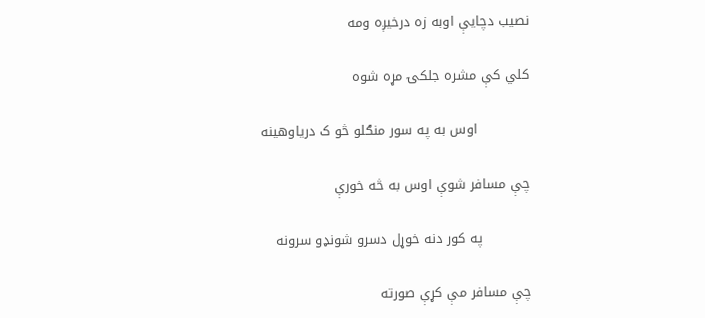نصيب دچايې اوبه زه درخيږه ومه

کلي کې مشره جلکۍ مړه شوه

            اوس به په سور منګلو څو ک درياوهينه

چې مسافر شوې اوس به څه خورې

           په کور دنه خوړل دسرو شونډو سرونه

چې مسافر مې کړې صورته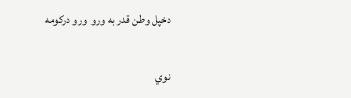دخپل وطن قدر به ورو  ورو درکومه

نوي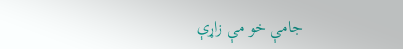جامې خو مې زاړې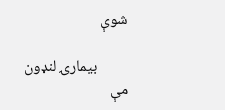شوې

         بيمارۍ لنډون مې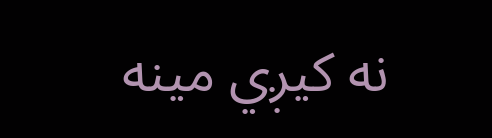نه کيږي مينه